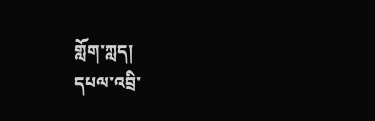གློག་ཀླད།
དཔལ་འབྲི་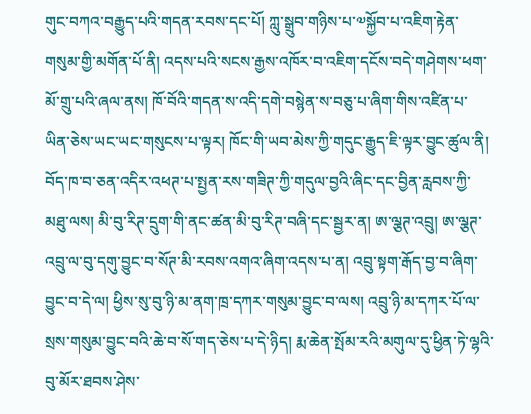གུང་བཀའ་བརྒྱུད་པའི་གདན་རབས་དང་པོ། ཀླུ་སྒྲུབ་གཉིས་པ་༧སྐྱོབ་པ་འཇིག་རྟེན་གསུམ་གྱི་མགོན་པོ་ནི། འདས་པའི་སངས་རྒྱས་འཁོར་བ་འཇིག་དངོས་བདེ་གཤེགས་ཕག་མོ་གྲུ་པའི་ཞལ་ནས། ཁོ་བོའི་གདན་ས་འདི་དགེ་བསྙེན་ས་བཅུ་པ་ཞིག་གིས་འཛིན་པ་ཡིན་ཅེས་ཡང་ཡང་གསུངས་པ་ལྟར། ཁོང་གི་ཡབ་མེས་ཀྱི་གདུང་རྒྱུད་ཇི་ལྟར་བྱུང་ཚུལ་ནི།
བོད་ཁ་བ་ཅན་འདིར་འཕཊ་པ་སྤྱན་རས་གཟིཊ་ཀྱི་གདུལ་བྱའི་ཞིང་དང་བྱིན་རླབས་ཀྱི་མཐུ་ལས། མི་བུ་རིཊ་དྲུག་གི་ནང་ཚན་མི་བུ་རིཊ་བཞི་དང་སྦྱར་ན། ཨ་ལྕཊ་འབྲུ། ཨ་ལྕཊ་འབྲུ་ལ་བུ་དགུ་བྱུང་བ་སོཊ་མི་རབས་འགའ་ཞིག་འདས་པ་ན། འབྲུ་སྟག་རྒོད་བྱ་བ་ཞིག་བྱུང་བ་དེ་ལ། ཕྱིས་སུ་བུ་ཉི་མ་ནག་ཁྲ་དཀར་གསུམ་བྱུང་བ་ལས། འབྲུ་ཉི་མ་དཀར་པོ་ལ་སྲས་གསུམ་བྱུང་བའི་ཆེ་བ་སོ་གད་ཅེས་པ་དེ་ཉིད། རྨ་ཆེན་སྤོམ་རའི་མགུལ་དུ་ཕྱིན་ཏེ་ལྷའི་བུ་མོར་ཐབས་ཤེས་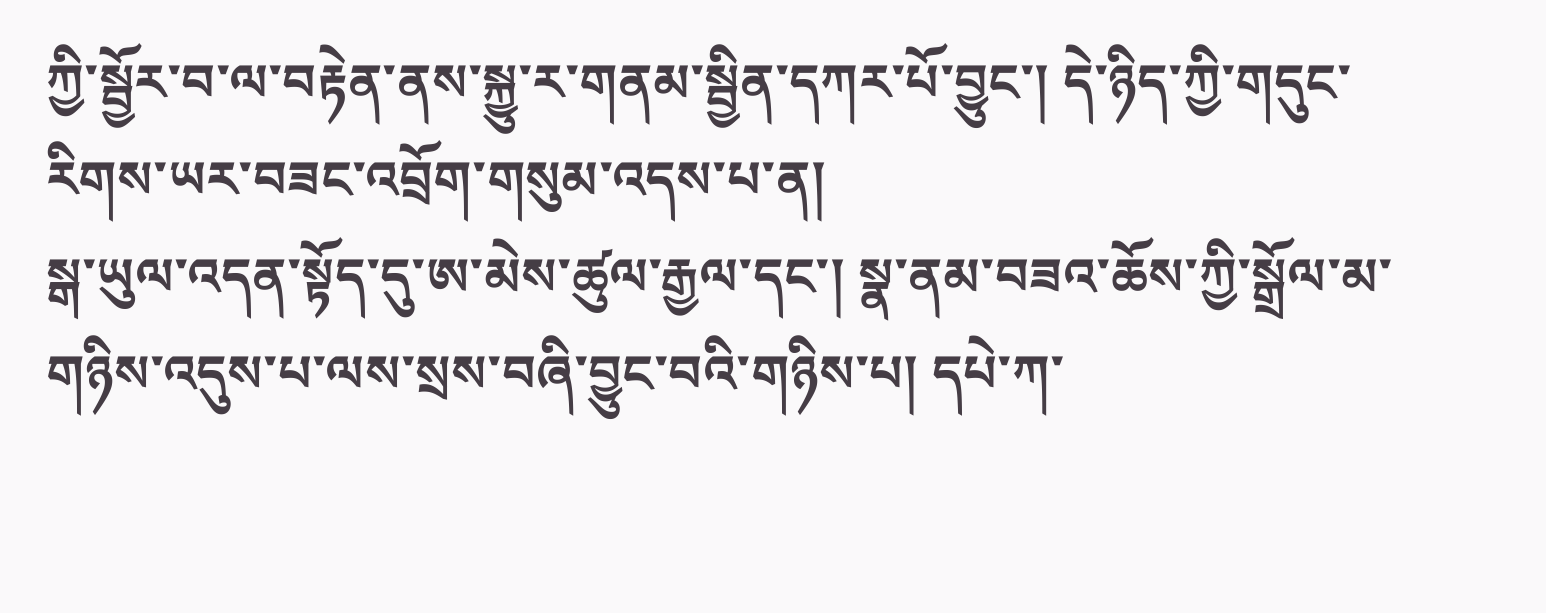ཀྱི་སྦྱོར་བ་ལ་བརྟེན་ནས་སྐྱུ་ར་གནམ་སྦྱིན་དཀར་པོ་བྱུང་། དེ་ཉིད་ཀྱི་གདུང་རིགས་ཡར་བཟང་འབྲོག་གསུམ་འདས་པ་ན།
སྒ་ཡུལ་འདན་སྟོད་དུ་ཨ་མེས་ཚུལ་རྒྱལ་དང་། སྣ་ནམ་བཟའ་ཆོས་ཀྱི་སྒྲོལ་མ་གཉིས་འདུས་པ་ལས་སྲས་བཞི་བྱུང་བའི་གཉིས་པ། དཔེ་ཀ་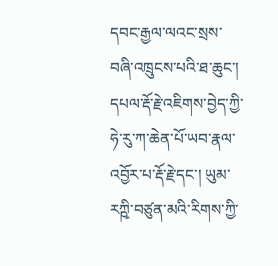དབང་རྒྱལ་ལའང་སྲས་བཞི་འཁྲུངས་པའི་ཐ་ཆུང་། དཔལ་རྡོ་རྗེ་འཇིགས་བྱེད་ཀྱི་ཧེ་རུ་ཀ་ཆེན་པོ་ཡབ་རྣལ་འབྱོར་པ་རྡོ་རྗེ་དང་། ཡུམ་རཀྵི་བཙུན་མའི་རིགས་ཀྱི་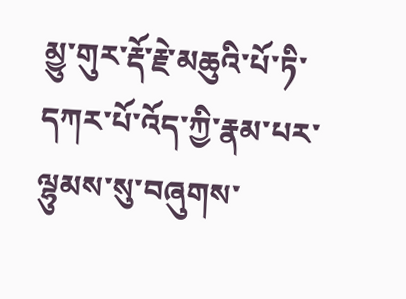མྱུ་གུར་རྡོ་རྗེ་མཆུའི་པོ་ཏི་དཀར་པོ་འོད་ཀྱི་རྣམ་པར་ལྷུམས་སུ་བཞུགས་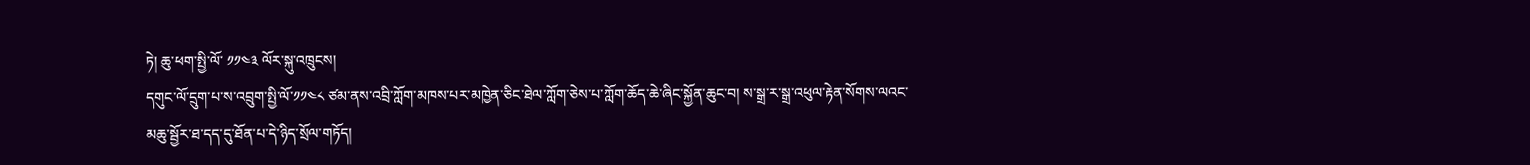ཏེ། ཆུ་ཕག་སྤྱི་ལོ་ ༡༡༤༣ ལོར་སྐུ་འཁྲུངས།
དགུང་ལོ་དྲུག་པ་ས་འབྲུག་སྤྱི་ལོ་༡༡༤༨ ཙམ་ནས་འབྲི་ཀློག་མཁས་པར་མཁྱེན་ཅིང་ཐེལ་ཀློག་ཅེས་པ་ཀློག་ཆོད་ཆེ་ཞིང་སྐྱོན་ཆུང་བ། ས་སྒྲ་ར་སྒྲ་འཕུལ་རྟེན་སོགས་ལའང་མཆུ་སྦྱོར་ཐ་དད་དུ་ཐོན་པ་དེ་ཉིད་སྲོལ་གཏོད།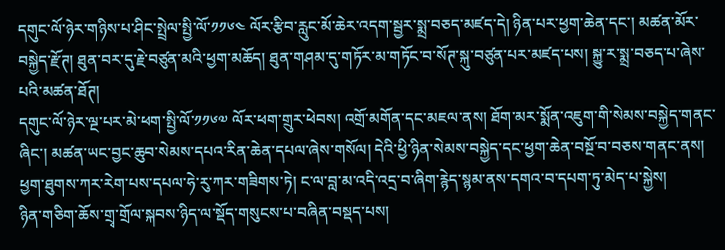དགུང་ལོ་ཉེར་གཉིས་པ་ཤིང་སྤྲེལ་སྤྱི་ལོ་༡༡༦༤ ལོར་རྩིབ་རླུང་མོ་ཆེར་འདག་སྦྱར་སྨྲ་བཅད་མཛད་དེ། ཉིན་པར་ཕྱག་ཆེན་དང་། མཚན་མོར་བསྐྱེད་རྫོཊ། ཐུན་བར་དུ་རྗེ་བཙུན་མའི་ཕྱག་མཆོད། ཐུན་གཤམ་དུ་གཏོར་མ་གཏོང་བ་སོཊ་སྐུ་བཙུན་པར་མཛད་པས། སྐྱུ་ར་སྨྲ་བཅད་པ་ཞེས་པའི་མཚན་ཐོཊ།
དགུང་ལོ་ཉེར་ལྔ་པར་མེ་ཕག་སྤྱི་ལོ་༡༡༦༧ ལོར་ཕག་གྲུར་ཕེབས། འགྲོ་མགོན་དང་མཇལ་ནས། ཐོག་མར་སྨོན་འཇུག་གི་སེམས་བསྐྱེད་གནང་ཞིང་། མཚན་ཡང་བྱང་ཆུབ་སེམས་དཔའ་རིན་ཆེན་དཔལ་ཞེས་གསོལ། དེའི་ཕྱི་ཉིན་སེམས་བསྐྱེད་དང་ཕྱག་ཆེན་བསྔོ་བ་བཅས་གནང་ནས། ཕྱག་ཐུགས་ཀར་རེག་པས་དཔལ་ཧེ་རུ་ཀར་གཟིགས་ཏེ། ང་ལ་བླ་མ་འདི་འདྲ་བ་ཞིག་རྙེད་སྙམ་ནས་དགའ་བ་དཔག་ཏུ་མེད་པ་སྐྱེས།
ཉིན་གཅིག་ཆོས་གྲྭ་གྲོལ་སྐབས་ཉིད་ལ་སྡོད་གསུངས་པ་བཞིན་བསྡད་པས།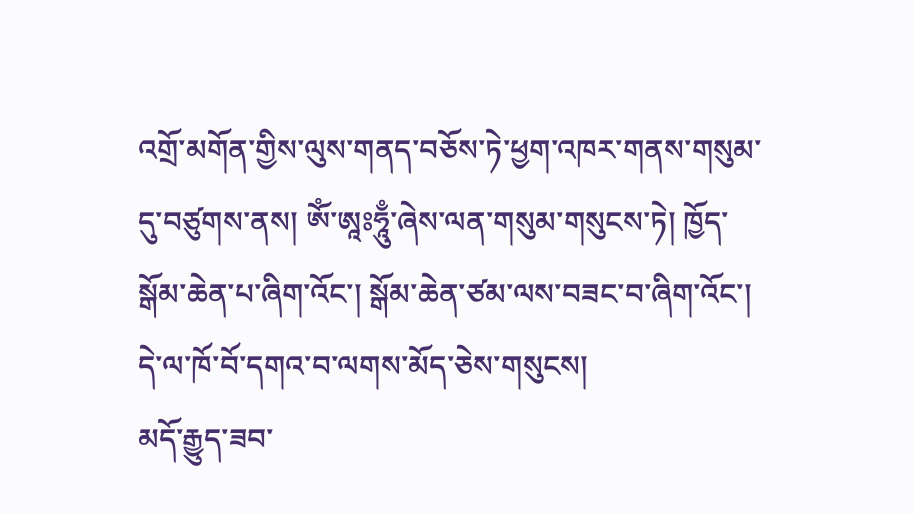འགྲོ་མགོན་གྱིས་ལུས་གནད་བཅོས་ཏེ་ཕྱག་འཁར་གནས་གསུམ་དུ་བཙུགས་ནས། ཨོཾ་ཨཱཿཧཱུྃ་ཞེས་ལན་གསུམ་གསུངས་ཏེ། ཁྱོད་སྒོམ་ཆེན་པ་ཞིག་འོང་། སྒོམ་ཆེན་ཙམ་ལས་བཟང་བ་ཞིག་འོང་། དེ་ལ་ཁོ་བོ་དགའ་བ་ལགས་མོད་ཅེས་གསུངས།
མདོ་རྒྱུད་ཟབ་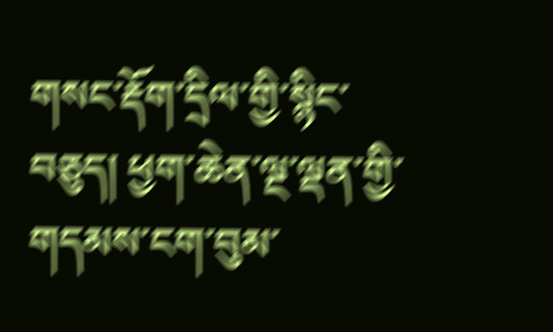གསང་རྡོག་དྲིལ་གྱི་སྙིང་བཅུད། ཕྱག་ཆེན་ལྔ་ལྡན་གྱི་གདམས་ངག་བུམ་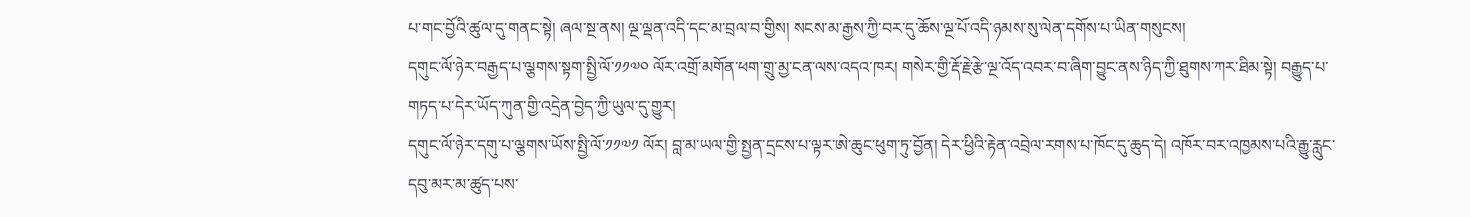པ་གང་བྱོའི་ཚུལ་དུ་གནང་སྟེ། ཞལ་སྔ་ནས། ལྔ་ལྡན་འདི་དང་མ་བྲལ་བ་གྱིས། སངས་མ་རྒྱས་ཀྱི་བར་དུ་ཆོས་ལྔ་པོ་འདི་ཉམས་སུ་ལེན་དགོས་པ་ཡིན་གསུངས།
དགུང་ལོ་ཉེར་བརྒྱད་པ་ལྕགས་སྟག་སྤྱི་ལོ་༡༡༧༠ ལོར་འགྲོ་མགོན་ཕག་གྲུ་མྱ་ངན་ལས་འདའ་ཁར། གསེར་གྱི་རྡོ་རྗེ་རྩེ་ལྔ་འོད་འབར་བ་ཞིག་བྱུང་ནས་ཉིད་ཀྱི་ཐུགས་ཀར་ཐིམ་སྟེ། བརྒྱུད་པ་གཏད་པ་དེར་ཡོད་ཀུན་གྱི་འདྲེན་བྱེད་ཀྱི་ཡུལ་དུ་གྱུར།
དགུང་ལོ་ཉེར་དགུ་པ་ལྕགས་ཡོས་སྤྱི་ལོ་༡༡༧༡ ལོར། བླ་མ་ཡལ་གྱི་སྤྱན་དྲངས་པ་ལྟར་ཨེ་ཆུང་ཕུག་ཏུ་བྱོན། དེར་ཕྱིའི་རྟེན་འབྲེལ་རགས་པ་ཁོང་དུ་ཆུད་དེ། འཁོར་བར་འཁྱམས་པའི་རྒྱུ་རླུང་དབུ་མར་མ་ཚུད་པས་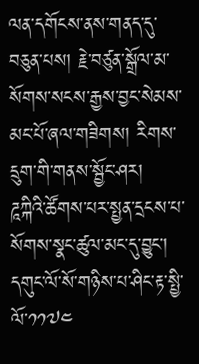ལན་དགོངས་ནས་གནད་དུ་བཅུན་པས། རྗེ་བཙུན་སྒྲོལ་མ་སོགས་སངས་རྒྱས་བྱང་སེམས་མང་པོ་ཞལ་གཟིགས། རིགས་དྲུག་གི་གནས་སྦྱོང་ཤར། ཌཱཀྐིའི་ཚོགས་པར་སྤྱན་དྲངས་པ་སོགས་སྣང་ཚུལ་མང་དུ་བྱུང་།
དགུང་ལོ་སོ་གཉིས་པ་ཤིང་རྟ་སྤྱི་ལོ་༡༡༧༤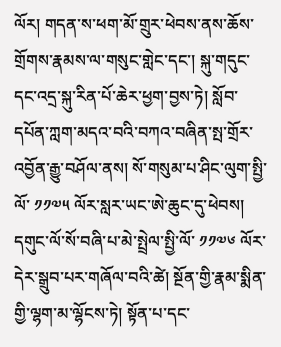ལོར། གདན་ས་ཕག་མོ་གྲུར་ཕེབས་ནས་ཆོས་གྲོགས་རྣམས་ལ་གསུང་གླེང་དང་། སྐུ་གདུང་དང་འདྲ་སྐུ་རིན་པོ་ཆེར་ཕྱག་བྱས་ཏེ། སློབ་དཔོན་ཀླག་མདའ་བའི་བཀའ་བཞིན་སྤ་གྲོར་འབྱོན་རྒྱུ་བཤོལ་ནས། སོ་གསུམ་པ་ཤིང་ལུག་སྤྱི་ལོ་ ༡༡༧༥ ལོར་སླར་ཡང་ཨེ་ཆུང་དུ་ཕེབས།
དགུང་ལོ་སོ་བཞི་པ་མེ་སྤྲེལ་སྤྱི་ལོ་ ༡༡༧༦ ལོར་དེར་སྒྲུབ་པར་གཞོལ་བའི་ཚེ། སྔོན་གྱི་རྣམ་སྨིན་གྱི་ལྷག་མ་ལྷོངས་ཏེ། སྟོན་པ་དང་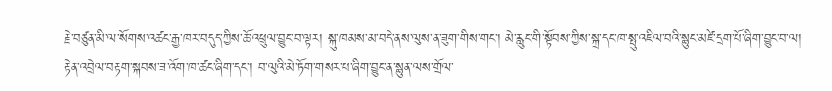རྗེ་བཙུན་མི་ལ་སོགས་འཚང་རྒྱ་ཁར་བདུད་ཀྱིས་ཆོ་འཕྲུལ་བྱུང་བ་ལྟར། སྐུ་ཁམས་མ་བདེ་ནས་ལུས་ན་ཟུག་གིས་གང་། མེ་རླུང་གི་སྟོབས་ཀྱིས་སྐྲ་དང་ཁ་སྤུ་འཇིལ་བའི་སྙུང་མཛེ་དྲག་པོ་ཞིག་བྱུང་བ་ལ།
རྟེན་འབྲེལ་བརྟག་སྐབས་ཟ་འོག་ཁ་ཚང་ཞིག་དང་། བ་ལུའི་མེ་ཏོག་གསར་པ་ཞིག་བྱུང་ན་སྙུན་ལས་གྲོལ་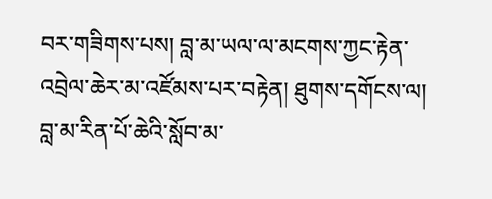བར་གཟིགས་པས། བླ་མ་ཡལ་ལ་མངགས་ཀྱང་རྟེན་འབྲེལ་ཆེར་མ་འཛོམས་པར་བརྟེན། ཐུགས་དགོངས་ལ། བླ་མ་རིན་པོ་ཆེའི་སློབ་མ་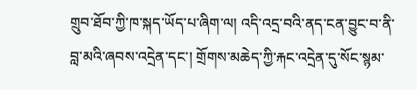གྲུབ་ཐོབ་ཀྱི་ཁ་སྐད་ཡོད་པ་ཞིག་ལ། འདི་འདྲ་བའི་ནད་ངན་བྱུང་བ་ནི་བླ་མའི་ཞབས་འདྲེན་དང་། གྲོགས་མཆེད་ཀྱི་རྐང་འདྲེན་དུ་སོང་སྙམ་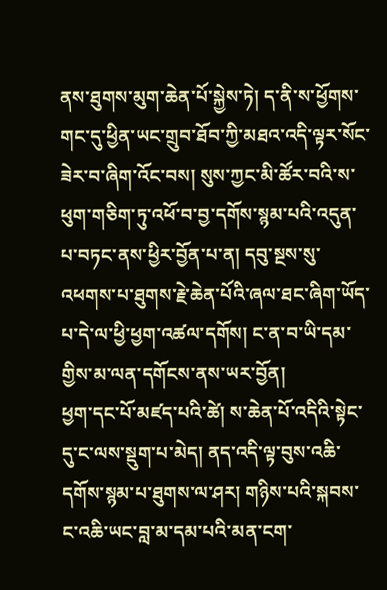ནས་ཐུགས་མུག་ཆེན་པོ་སྐྱེས་ཏེ། ད་ནི་ས་ཕྱོགས་གང་དུ་ཕྱིན་ཡང་གྲུབ་ཐོབ་ཀྱི་མཐའ་འདི་ལྟར་སོང་ཟེར་བ་ཞིག་འོང་བས། སུས་ཀྱང་མི་ཚོར་བའི་ས་ཕུག་གཅིག་ཏུ་འཕོ་བ་བྱ་དགོས་སྙམ་པའི་འདུན་པ་བཏང་ནས་ཕྱིར་བྱོན་པ་ན། དབུ་སྔས་སུ་འཕགས་པ་ཐུགས་རྗེ་ཆེན་པོའི་ཞལ་ཐང་ཞིག་ཡོད་པ་དེ་ལ་ཕྱི་ཕྱག་འཚལ་དགོས། ང་ན་བ་ཡི་དམ་གྱིས་མ་ལན་དགོངས་ནས་ཡར་བྱོན།
ཕྱག་དང་པོ་མཛད་པའི་ཚེ། ས་ཆེན་པོ་འདིའི་སྟེང་དུ་ང་ལས་སྡུག་པ་མེད། ནད་འདི་ལྟ་བུས་འཆི་དགོས་སྙམ་པ་ཐུགས་ལ་ཤར། གཉིས་པའི་སྐབས་ང་འཆི་ཡང་བླ་མ་དམ་པའི་མན་ངག་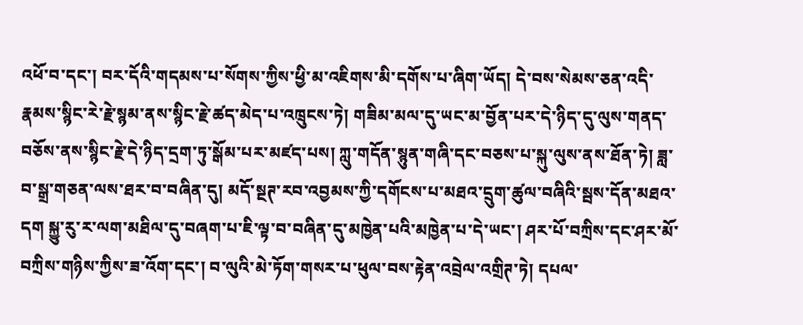འཕོ་བ་དང་། བར་དོའི་གདམས་པ་སོགས་ཀྱིས་ཕྱི་མ་འཇིགས་མི་དགོས་པ་ཞིག་ཡོད། དེ་བས་སེམས་ཅན་འདི་རྣམས་སྙིང་རེ་རྗེ་སྙམ་ནས་སྙིང་རྗེ་ཚད་མེད་པ་འཁྲུངས་ཏེ། གཟིམ་མལ་དུ་ཡང་མ་བྱོན་པར་དེ་ཉིད་དུ་ལུས་གནད་བཅོས་ནས་སྙིང་རྗེ་དེ་ཉིད་དྲག་ཏུ་སྒོམ་པར་མཛད་པས། ཀླུ་གདོན་སྙུན་གཞི་དང་བཅས་པ་སྐུ་ལུས་ནས་ཐོན་ཏེ། ཟླ་བ་སྒྲ་གཅན་ལས་ཐར་བ་བཞིན་དུ། མདོ་སྔཊ་རབ་འབྱམས་ཀྱི་དགོངས་པ་མཐའ་དྲུག་ཚུལ་བཞིའི་སྦས་དོན་མཐའ་དག སྐྱུ་རུ་ར་ལག་མཐིལ་དུ་བཞག་པ་ཇི་ལྟ་བ་བཞིན་དུ་མཁྱེན་པའི་མཁྱེན་པ་དེ་ཡང་། ཤར་པོ་བཀྲིས་དང་ཤར་མོ་བཀྲིས་གཉིས་ཀྱིས་ཟ་འོག་དང་། བ་ལུའི་མེ་ཏོག་གསར་པ་ཕུལ་བས་རྟེན་འབྲེལ་འགྲིཊ་ཏེ། དཔལ་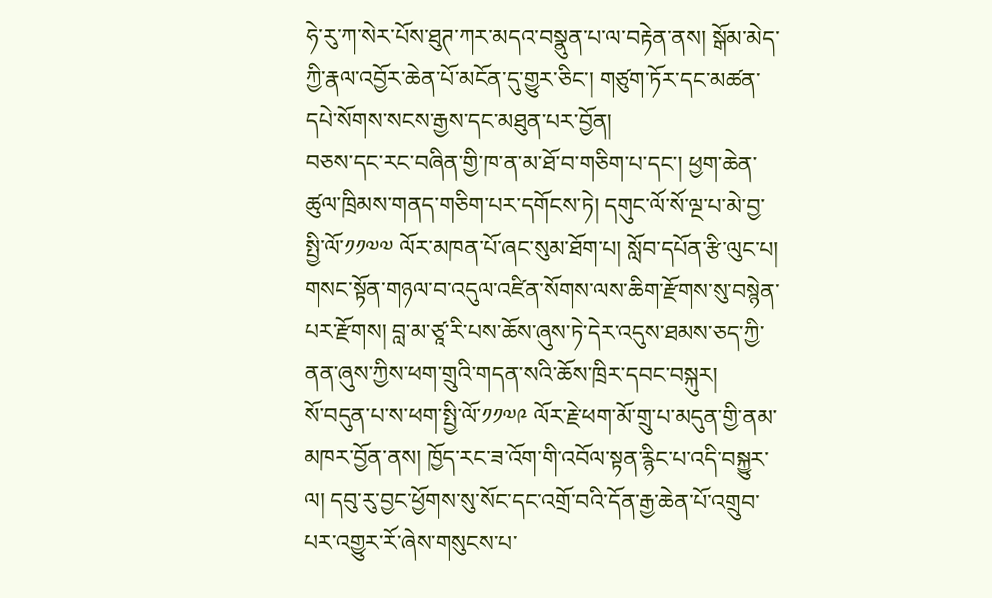ཧེ་རུ་ཀ་སེར་པོས་ཐུཊ་ཀར་མདའ་བསྣུན་པ་ལ་བརྟེན་ནས། སྒོམ་མེད་ཀྱི་རྣལ་འབྱོར་ཆེན་པོ་མངོན་དུ་གྱུར་ཅིང་། གཙུག་ཏོར་དང་མཚན་དཔེ་སོགས་སངས་རྒྱས་དང་མཐུན་པར་བྱོན།
བཅས་དང་རང་བཞིན་གྱི་ཁ་ན་མ་ཐོ་བ་གཅིག་པ་དང་། ཕྱག་ཆེན་ཚུལ་ཁྲིམས་གནད་གཅིག་པར་དགོངས་ཏེ། དགུང་ལོ་སོ་ལྔ་པ་མེ་བྱ་སྤྱི་ལོ་༡༡༧༧ ལོར་མཁན་པོ་ཞང་སུམ་ཐོག་པ། སློབ་དཔོན་རྩི་ལུང་པ། གསང་སྟོན་གཉལ་བ་འདུལ་འཛིན་སོགས་ལས་ཆིག་རྫོགས་སུ་བསྙེན་པར་རྫོགས། བླ་མ་ཙཱ་རི་པས་ཆོས་ཞུས་ཏེ་དེར་འདུས་ཐམས་ཅད་ཀྱི་ནན་ཞུས་ཀྱིས་ཕག་གྲུའི་གདན་སའི་ཆོས་ཁྲིར་དབང་བསྐུར།
སོ་བདུན་པ་ས་ཕག་སྤྱི་ལོ་༡༡༧༩ ལོར་རྗེ་ཕག་མོ་གྲུ་པ་མདུན་གྱི་ནམ་མཁར་བྱོན་ནས། ཁྱོད་རང་ཟ་འོག་གི་འབོལ་སྟན་རྙིང་པ་འདི་བསྐྱུར་ལ། དབུ་རུ་བྱང་ཕྱོགས་སུ་སོང་དང་འགྲོ་བའི་དོན་རྒྱ་ཆེན་པོ་འགྲུབ་པར་འགྱུར་རོ་ཞེས་གསུངས་པ་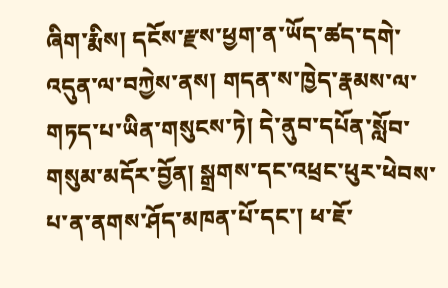ཞིག་རྨིས། དངོས་རྫས་ཕྱག་ན་ཡོད་ཚད་དགེ་འདུན་ལ་བཀྱེས་ནས། གདན་ས་ཁྱེད་རྣམས་ལ་གཏད་པ་ཡིན་གསུངས་ཏེ། དེ་ནུབ་དཔོན་སློབ་གསུམ་མདོར་བྱོན། སྒྲགས་དང་འཕྲང་ཕུར་ཕེབས་པ་ན་ནགས་ཤོད་མཁན་པོ་དང་། ཕ་ཇོ་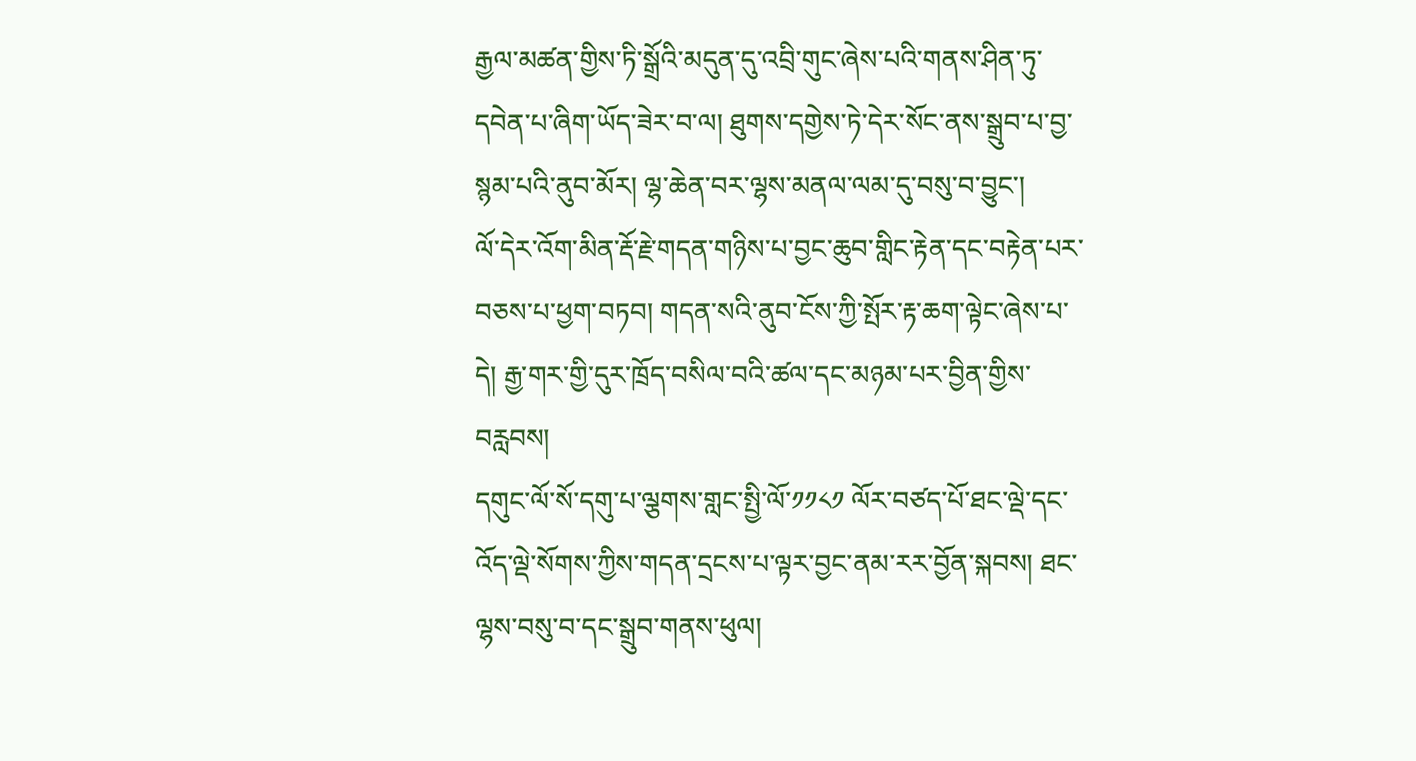རྒྱལ་མཚན་གྱིས་ཏི་སྒྲོའི་མདུན་དུ་འབྲི་གུང་ཞེས་པའི་གནས་ཤིན་ཏུ་དབེན་པ་ཞིག་ཡོད་ཟེར་བ་ལ། ཐུགས་དགྱེས་ཏེ་དེར་སོང་ནས་སྒྲུབ་པ་བྱ་སྙམ་པའི་ནུབ་མོར། ལྷ་ཆེན་བར་ལྷས་མནལ་ལམ་དུ་བསུ་བ་བྱུང་།
ལོ་དེར་འོག་མིན་རྡོ་རྗེ་གདན་གཉིས་པ་བྱང་ཆུབ་གླིང་རྟེན་དང་བརྟེན་པར་བཅས་པ་ཕྱག་བཏབ། གདན་སའི་ནུབ་ངོས་ཀྱི་སྤོར་རྟ་ཆག་ལྟེང་ཞེས་པ་དེ། རྒྱ་གར་གྱི་དུར་ཁྲོད་བསིལ་བའི་ཚལ་དང་མཉམ་པར་བྱིན་གྱིས་བརླབས།
དགུང་ལོ་སོ་དགུ་པ་ལྕགས་གླང་སྤྱི་ལོ་༡༡༨༡ ལོར་བཙད་པོ་ཐང་ལྡེ་དང་འོད་ལྡེ་སོགས་ཀྱིས་གདན་དྲངས་པ་ལྟར་བྱང་ནམ་རར་བྱོན་སྐབས། ཐང་ལྷས་བསུ་བ་དང་སྒྲུབ་གནས་ཕུལ།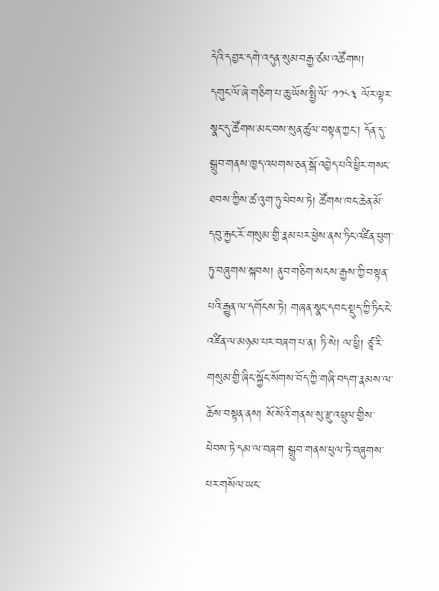དེའི་དབྱར་དགེ་འདུན་སུམ་བརྒྱ་ཙམ་འཚོགས།
དགུང་ལོ་ཞེ་གཅིག་པ་ཆུ་ཡོས་སྤྱི་ལོ་ ༡༡༨༣ ལོར་ལྟར་སྣང་དུ་ཚོགས་མང་བས་སུན་ཚུལ་བསྟན་ཀྱང་། དོན་དུ་སྒྲུབ་གནས་ཁྱད་འཕགས་ཅན་སྒོ་འབྱེད་པའི་ཕྱིར་གསང་ཐབས་ཀྱིས་ཚ་འུག་ཏུ་ཕེབས་ཏེ། ཚོགས་ཁང་ཆེན་མོ་དབུ་རྐྱང་རོ་གསུམ་གྱི་རྣམ་པར་ཕྱེས་ནས་ཏིང་འཛིན་ཕུག་ཏུ་བཞུགས་སྐབས། ནུབ་གཅིག་སངས་རྒྱས་ཀྱི་བསྟན་པའི་རྒྱུན་ལ་དགོངས་ཏེ། གཞན་སྣང་དབང་སྡུད་ཀྱི་ཏིང་ངེ་འཛིན་ལ་མཉམ་པར་བཞག་པ་ན། ཏི་སེ། ལ་ཕྱི། ཙཱ་རི་གསུམ་གྱི་ཞིང་སྐྱོང་སོགས་བོད་ཀྱི་གཞི་བདག་རྣམས་ལ་ཆོས་བསྟན་ནས། སོ་སོའི་གནས་སུ་རྫུ་འཕྲུལ་གྱིས་ཕེབས་ཏེ་དམ་ལ་བཞག སྒྲུབ་གནས་ཕུལ་ཏེ་བཞུགས་པར་གསོལ་ཡང་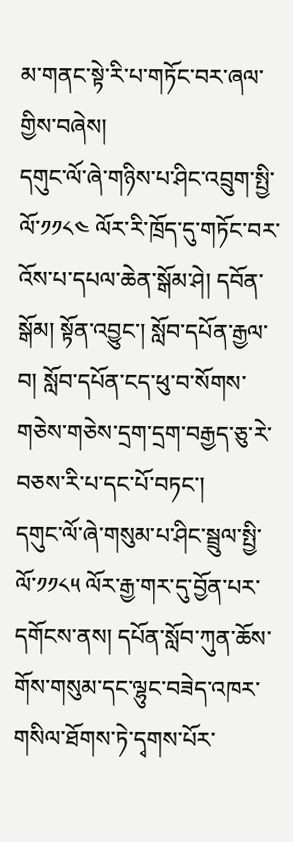མ་གནང་སྟེ་རི་པ་གཏོང་བར་ཞལ་གྱིས་བཞེས།
དགུང་ལོ་ཞེ་གཉིས་པ་ཤིང་འབྲུག་སྤྱི་ལོ་༡༡༨༤ ལོར་རི་ཁྲོད་དུ་གཏོང་བར་འོས་པ་དཔལ་ཆེན་སྒོམ་ཤེ། དབོན་སྒོམ། སྟོན་འབྱུང་། སློབ་དཔོན་རྒྱལ་བ། སློབ་དཔོན་ངད་ཕུ་བ་སོགས་གཅེས་གཅེས་དྲག་དྲག་བརྒྱད་ཅུ་རེ་བཅས་རི་པ་དང་པོ་བཏང་།
དགུང་ལོ་ཞེ་གསུམ་པ་ཤིང་སྦྲུལ་སྤྱི་ལོ་༡༡༨༥ ལོར་རྒྱ་གར་དུ་བྱོན་པར་དགོངས་ནས། དཔོན་སློབ་ཀུན་ཆོས་གོས་གསུམ་དང་ལྷུང་བཟེད་འཁར་གསིལ་ཐོགས་ཏེ་དྭགས་པོར་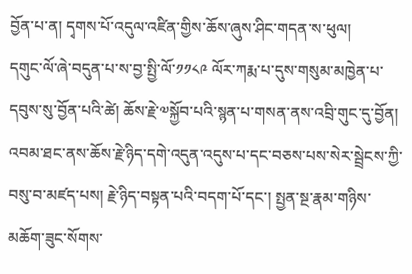བྱོན་པ་ན། དྭགས་པོ་འདུལ་འཛིན་གྱིས་ཆོས་ཞུས་ཤིང་གདན་ས་ཕུལ།
དགུང་ལོ་ཞེ་བདུན་པ་ས་བྱ་སྤྱི་ལོ་༡༡༨༩ ལོར་ཀརྨ་པ་དུས་གསུམ་མཁྱེན་པ་དབུས་སུ་བྱོན་པའི་ཚེ། ཆོས་རྗེ་༧སྐྱོབ་པའི་སྙན་པ་གསན་ནས་འབྲི་གུང་དུ་བྱོན། འབམ་ཐང་ནས་ཆོས་རྗེ་ཉིད་དགེ་འདུན་འདུས་པ་དང་བཅས་པས་སེར་སྦྲེངས་ཀྱི་བསུ་བ་མཛད་པས། རྗེ་ཉིད་བསྟན་པའི་བདག་པོ་དང་། སྤྱན་སྔ་རྣམ་གཉིས་མཆོག་ཟུང་སོགས་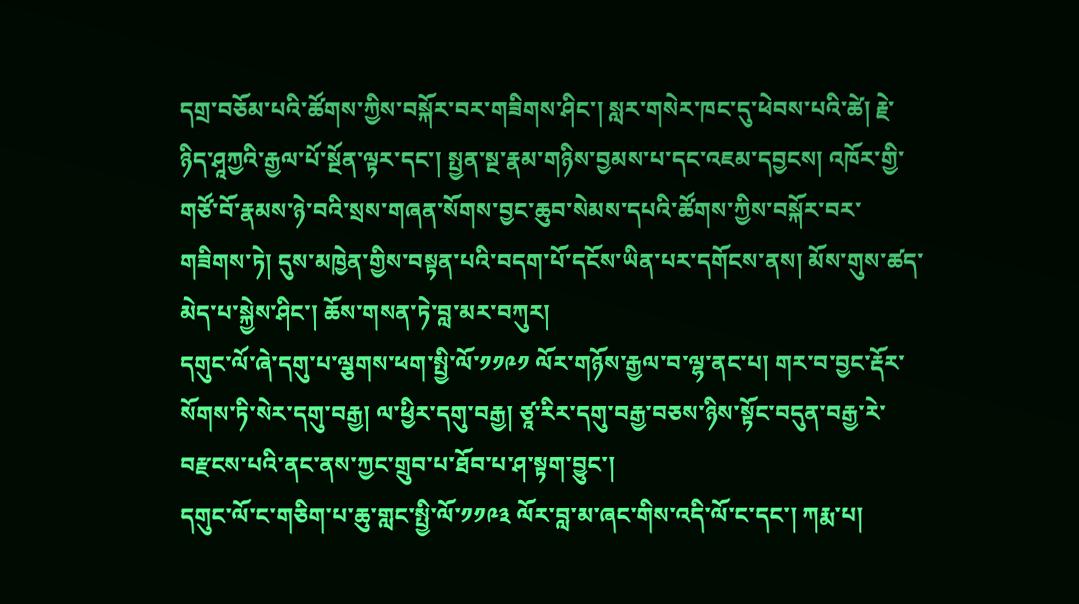དགྲ་བཅོམ་པའི་ཚོགས་ཀྱིས་བསྐོར་བར་གཟིགས་ཤིང་། སླར་གསེར་ཁང་དུ་ཕེབས་པའི་ཚེ། རྗེ་ཉིད་ཤཱཀྱའི་རྒྱལ་པོ་སྔོན་ལྟར་དང་། སྤྱན་སྔ་རྣམ་གཉིས་བྱམས་པ་དང་འཇམ་དབྱངས། འཁོར་གྱི་གཙོ་བོ་རྣམས་ཉེ་བའི་སྲས་གཞན་སོགས་བྱང་ཆུབ་སེམས་དཔའི་ཚོགས་ཀྱིས་བསྐོར་བར་གཟིགས་ཏེ། དུས་མཁྱེན་གྱིས་བསྟན་པའི་བདག་པོ་དངོས་ཡིན་པར་དགོངས་ནས། མོས་གུས་ཚད་མེད་པ་སྐྱེས་ཤིང་། ཆོས་གསན་ཏེ་བླ་མར་བཀུར།
དགུང་ལོ་ཞེ་དགུ་པ་ལྕགས་ཕག་སྤྱི་ལོ་༡༡༩༡ ལོར་གཉོས་རྒྱལ་བ་ལྷ་ནང་པ། གར་བ་བྱང་རྡོར་སོགས་ཏི་སེར་དགུ་བརྒྱ། ལ་ཕྱིར་དགུ་བརྒྱ། ཙཱ་རིར་དགུ་བརྒྱ་བཅས་ཉིས་སྟོང་བདུན་བརྒྱ་རེ་བརྫངས་པའི་ནང་ནས་ཀྱང་གྲུབ་པ་ཐོབ་པ་ཤ་སྟག་བྱུང་།
དགུང་ལོ་ང་གཅིག་པ་ཆུ་གླང་སྤྱི་ལོ་༡༡༩༣ ལོར་བླ་མ་ཞང་གིས་འདི་ལོ་ང་དང་། ཀརྨ་པ།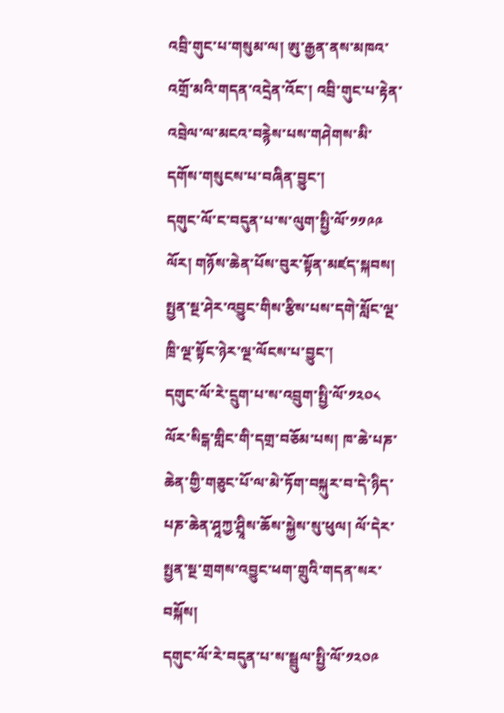འབྲི་གུང་པ་གསུམ་ལ། ཨུ་རྒྱན་ནས་མཁའ་འགྲོ་མའི་གདན་འདྲེན་འོང་། འབྲི་གུང་པ་རྟེན་འབྲེལ་ལ་མངའ་བརྙེས་པས་གཤེགས་མི་དགོས་གསུངས་པ་བཞིན་བྱུང་།
དགུང་ལོ་ང་བདུན་པ་ས་ལུག་སྤྱི་ལོ་༡༡༩༩ ལོར། གཉོས་ཆེན་པོས་བུར་སྟོན་མཛད་སྐབས། སྤྱན་སྔ་ཤེར་འབྱུང་གིས་རྩིས་པས་དགེ་སློང་ལྔ་ཁྲི་ལྔ་སྟོང་ཉེར་ལྔ་ལོངས་པ་བྱུང་།
དགུང་ལོ་རེ་དྲུག་པ་ས་འབྲུག་སྤྱི་ལོ་༡༢༠༨ ལོར་སིངྒ་གླིང་གི་དགྲ་བཅོམ་པས། ཁ་ཆེ་པཎ་ཆེན་གྱི་གཅུང་པོ་ལ་མེ་ཏོག་བསྐུར་བ་དེ་ཉིད་པཎ་ཆེན་ཤཱཀྱ་ཤྲཱིས་ཆོས་སྐྱེས་སུ་ཕུལ། ལོ་དེར་སྤྱན་སྔ་གྲགས་འབྱུང་ཕག་གྲུའི་གདན་སར་བསྐོས།
དགུང་ལོ་རེ་བདུན་པ་ས་སྦྲུལ་སྤྱི་ལོ་༡༢༠༩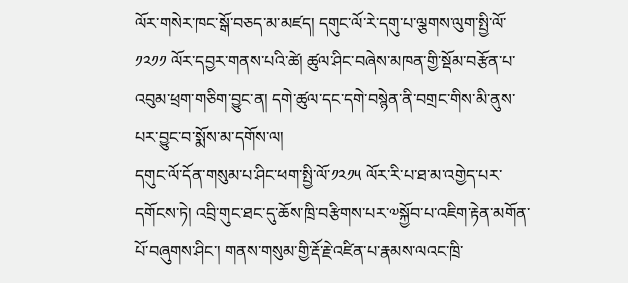ལོར་གསེར་ཁང་སྒོ་བཅད་མ་མཛད། དགུང་ལོ་རེ་དགུ་པ་ལྕགས་ལུག་སྤྱི་ལོ་༡༢༡༡ ལོར་དབྱར་གནས་པའི་ཚེ། ཚུལ་ཤིང་བཞེས་མཁན་གྱི་སྡོམ་བརྩོན་པ་འབུམ་ཕྲག་གཅིག་བྱུང་ན། དགེ་ཚུལ་དང་དགེ་བསྙེན་ནི་བགྲང་གིས་མི་ནུས་པར་བྱུང་བ་སྨོས་མ་དགོས་ལ།
དགུང་ལོ་དོན་གསུམ་པ་ཤིང་ཕག་སྤྱི་ལོ་༡༢༡༥ ལོར་རི་པ་ཐ་མ་འགྱེད་པར་དགོངས་ཏེ། འབྲི་གུང་ཐང་དུ་ཆོས་ཁྲི་བརྩིགས་པར་༧སྐྱོབ་པ་འཇིག་རྟེན་མགོན་པོ་བཞུགས་ཤིང་། གནས་གསུམ་གྱི་རྡོ་རྗེ་འཛིན་པ་རྣམས་ལའང་ཁྲི་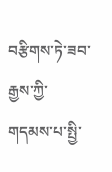བརྩིགས་ཏེ་ཟབ་རྒྱས་ཀྱི་གདམས་པ་སྤྱི་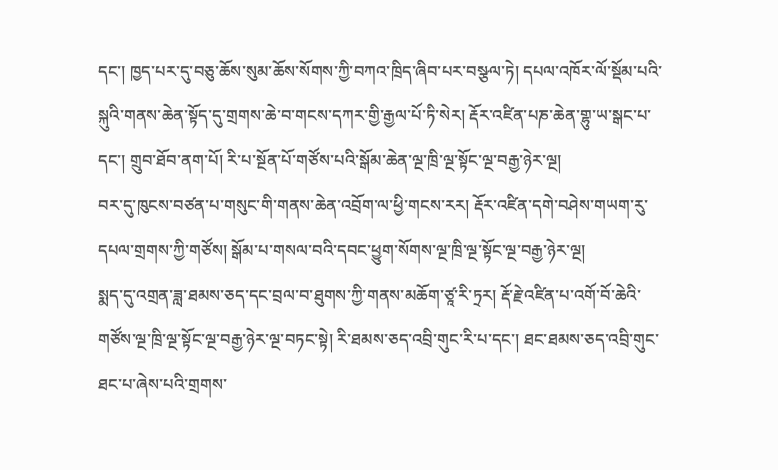དང་། ཁྱད་པར་དུ་བཅུ་ཆོས་སུམ་ཆོས་སོགས་ཀྱི་བཀའ་ཁྲིད་ཞིབ་པར་བསྩལ་ཏེ། དཔལ་འཁོར་ལོ་སྡོམ་པའི་སྐུའི་གནས་ཆེན་སྟོད་དུ་གྲགས་ཆེ་བ་གངས་དཀར་གྱི་རྒྱལ་པོ་ཏི་སེར། རྡོར་འཛིན་པཎ་ཆེན་གྷུ་ཡ་སྒང་པ་དང་། གྲུབ་ཐོབ་ནག་པོ། རི་པ་སྔོན་པོ་གཙོས་པའི་སྒོམ་ཆེན་ལྔ་ཁྲི་ལྔ་སྟོང་ལྔ་བརྒྱ་ཉེར་ལྔ།
བར་དུ་ཁུངས་བཙན་པ་གསུང་གི་གནས་ཆེན་འབྲོག་ལ་ཕྱི་གངས་རར། རྡོར་འཛིན་དགེ་བཤེས་གཡག་རུ་དཔལ་གྲགས་ཀྱི་གཙོས། སྒོམ་པ་གསལ་བའི་དབང་ཕྱུག་སོགས་ལྔ་ཁྲི་ལྔ་སྟོང་ལྔ་བརྒྱ་ཉེར་ལྔ།
སྨད་དུ་འགྲན་ཟླ་ཐམས་ཅད་དང་བྲལ་བ་ཐུགས་ཀྱི་གནས་མཆོག་ཙཱ་རི་ཏྲར། རྡོ་རྗེ་འཛིན་པ་འགོ་བོ་ཆེའི་གཙོས་ལྔ་ཁྲི་ལྔ་སྟོང་ལྔ་བརྒྱ་ཉེར་ལྔ་བཏང་སྟེ། རི་ཐམས་ཅད་འབྲི་གུང་རི་པ་དང་། ཐང་ཐམས་ཅད་འབྲི་གུང་ཐང་པ་ཞེས་པའི་གྲགས་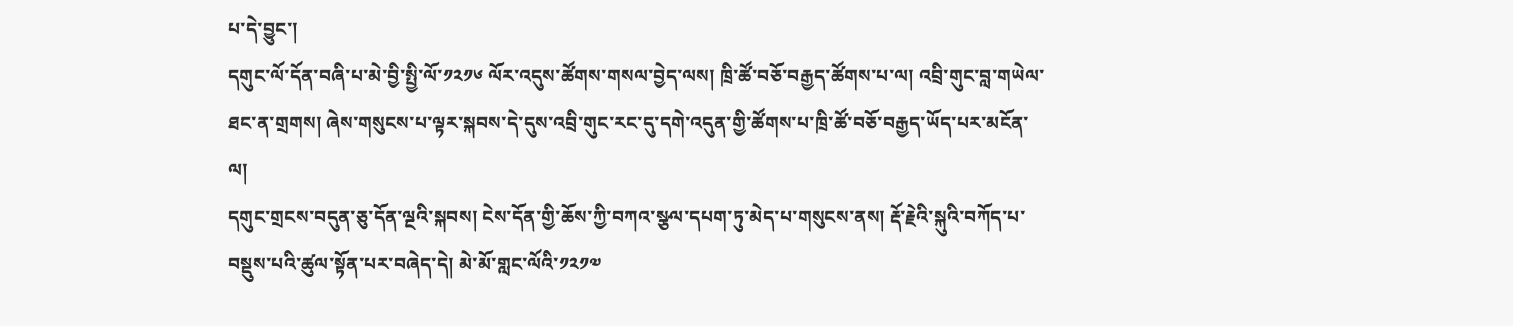པ་དེ་བྱུང་།
དགུང་ལོ་དོན་བཞི་པ་མེ་བྱི་སྤྱི་ལོ་༡༢༡༦ ལོར་འདུས་ཚོགས་གསལ་བྱེད་ལས། ཁྲི་ཚོ་བཅོ་བརྒྱད་ཚོགས་པ་ལ། འབྲི་གུང་བླ་གཡེལ་ཐང་ན་གྲགས། ཞེས་གསུངས་པ་ལྟར་སྐབས་དེ་དུས་འབྲི་གུང་རང་དུ་དགེ་འདུན་གྱི་ཚོགས་པ་ཁྲི་ཚོ་བཅོ་བརྒྱད་ཡོད་པར་མངོན་ལ།
དགུང་གྲངས་བདུན་ཅུ་དོན་ལྔའི་སྐབས། ངེས་དོན་གྱི་ཆོས་ཀྱི་བཀའ་སྩལ་དཔག་ཏུ་མེད་པ་གསུངས་ནས། རྡོ་རྗེའི་སྐུའི་བཀོད་པ་བསྡུས་པའི་ཚུལ་སྟོན་པར་བཞེད་དེ། མེ་མོ་གླང་ལོའི་༡༢༡༧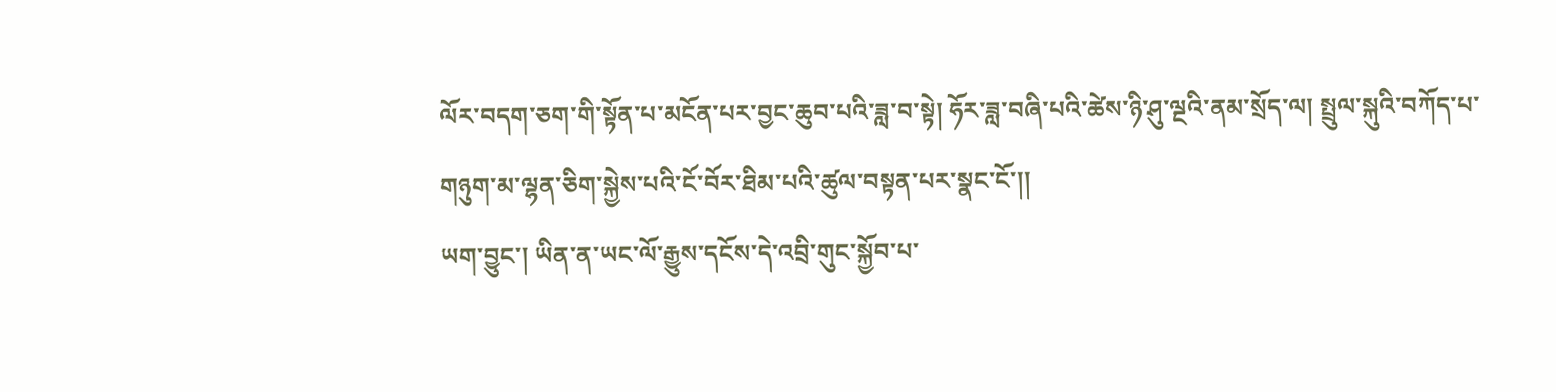ལོར་བདག་ཅག་གི་སྟོན་པ་མངོན་པར་བྱང་ཆུབ་པའི་ཟླ་བ་སྟེ། ཧོར་ཟླ་བཞི་པའི་ཚེས་ཉི་ཤུ་ལྔའི་ནམ་སྲོད་ལ། སྤྲུལ་སྐུའི་བཀོད་པ་གཉུག་མ་ལྷན་ཅིག་སྐྱེས་པའི་ངོ་བོར་ཐིམ་པའི་ཚུལ་བསྟན་པར་སྣང་ངོ་།།
ཡག་བྱུང་། ཡིན་ན་ཡང་ལོ་རྒྱུས་དངོས་དེ་འབྲི་གུང་སྐྱོབ་པ་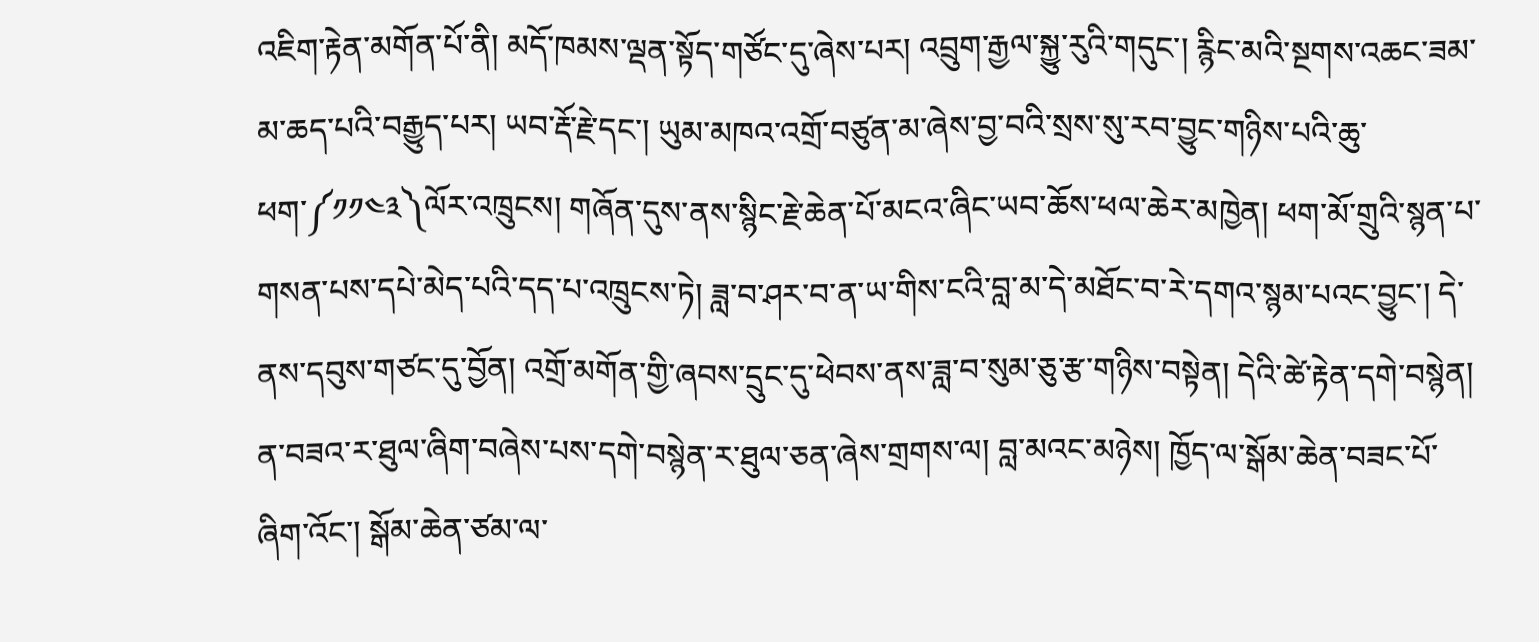འཇིག་རྟེན་མགོན་པོ་ནི། མདོ་ཁམས་ལྡན་སྟོད་གཙོང་དུ་ཞེས་པར། འབྲུག་རྒྱལ་སྐྱུ་རུའི་གདུང་། རྙིང་མའི་སྔགས་འཆང་ཟམ་མ་ཆད་པའི་བརྒྱུད་པར། ཡབ་རྡོ་རྗེ་དང་། ཡུམ་མཁའ་འགྲོ་བཙུན་མ་ཞེས་བྱ་བའི་སྲས་སུ་རབ་བྱུང་གཉིས་པའི་ཆུ་ཕག་༼༡༡༤༣༽ལོར་འཁྲུངས། གཞོན་དུས་ནས་སྙིང་རྗེ་ཆེན་པོ་མངའ་ཞིང་ཡབ་ཆོས་ཕལ་ཆེར་མཁྱེན། ཕག་མོ་གྲུའི་སྙན་པ་གསན་པས་དཔེ་མེད་པའི་དད་པ་འཁྲུངས་ཏེ། ཟླ་བ་ཤར་བ་ན་ཡ་གིས་ངའི་བླ་མ་དེ་མཐོང་བ་རེ་དགའ་སྙམ་པའང་བྱུང་། དེ་ནས་དབུས་གཙང་དུ་བྱོན། འགྲོ་མགོན་གྱི་ཞབས་དྲུང་དུ་ཕེབས་ནས་ཟླ་བ་སུམ་ཅུ་རྩ་གཉིས་བསྟེན། དེའི་ཚེ་རྟེན་དགེ་བསྙེན། ན་བཟའ་ར་ཐུལ་ཞིག་བཞེས་པས་དགེ་བསྙེན་ར་ཐུལ་ཅན་ཞེས་གྲགས་ལ། བླ་མའང་མཉེས། ཁྱོད་ལ་སྒོམ་ཆེན་བཟང་པོ་ཞིག་འོང་། སྒོམ་ཆེན་ཙམ་ལ་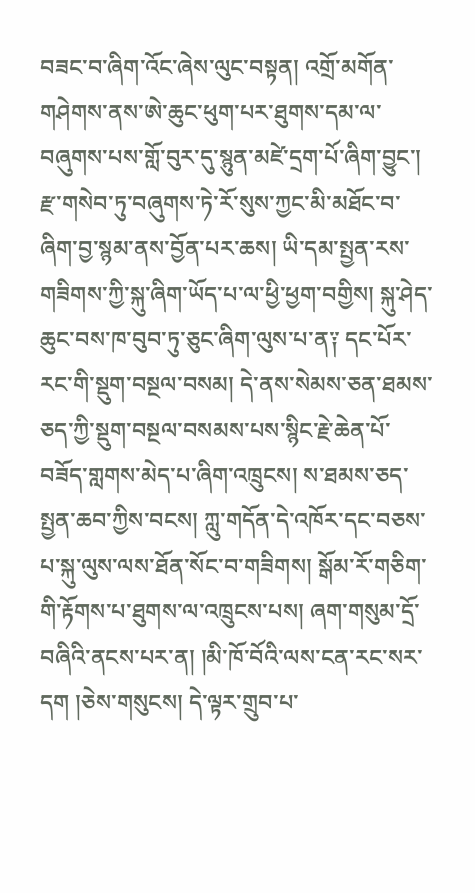བཟང་བ་ཞིག་འོང་ཞེས་ལུང་བསྟན། འགྲོ་མགོན་གཤེགས་ནས་ཨེ་ཆུང་ཕུག་པར་ཐུགས་དམ་ལ་བཞུགས་པས་གློ་བུར་དུ་སྙུན་མཛེ་དྲག་པོ་ཞིག་བྱུང་། རྫ་གསེབ་ཏུ་བཞུགས་ཏེ་རོ་སུས་ཀྱང་མི་མཐོང་བ་ཞིག་བྱ་སྙམ་ནས་བྱོན་པར་ཆས། ཡི་དམ་སྤྱན་རས་གཟིགས་ཀྱི་སྐུ་ཞིག་ཡོད་པ་ལ་ཕྱི་ཕྱག་བགྱིས། སྐུ་ཤེད་ཆུང་བས་ཁ་བུབ་ཏུ་ཅུང་ཞིག་ལུས་པ་ན༑ དང་པོར་རང་གི་སྡུག་བསྔལ་བསམ། དེ་ནས་སེམས་ཅན་ཐམས་ཅད་ཀྱི་སྡུག་བསྔལ་བསམས་པས་སྙིང་རྗེ་ཆེན་པོ་བཟོད་གླགས་མེད་པ་ཞིག་འཁྲུངས། ས་ཐམས་ཅད་སྤྱན་ཆབ་ཀྱིས་བངས། ཀླུ་གདོན་དེ་འཁོར་དང་བཅས་པ་སྐུ་ལུས་ལས་ཐོན་སོང་བ་གཟིགས། སྒོམ་རོ་གཅིག་གི་རྟོགས་པ་ཐུགས་ལ་འཁྲུངས་པས། ཞག་གསུམ་དྲོ་བཞིའི་ནངས་པར་ན། །མི་ཁོ་བོའི་ལས་ངན་རང་སར་དག །ཅེས་གསུངས། དེ་ལྟར་གྲུབ་པ་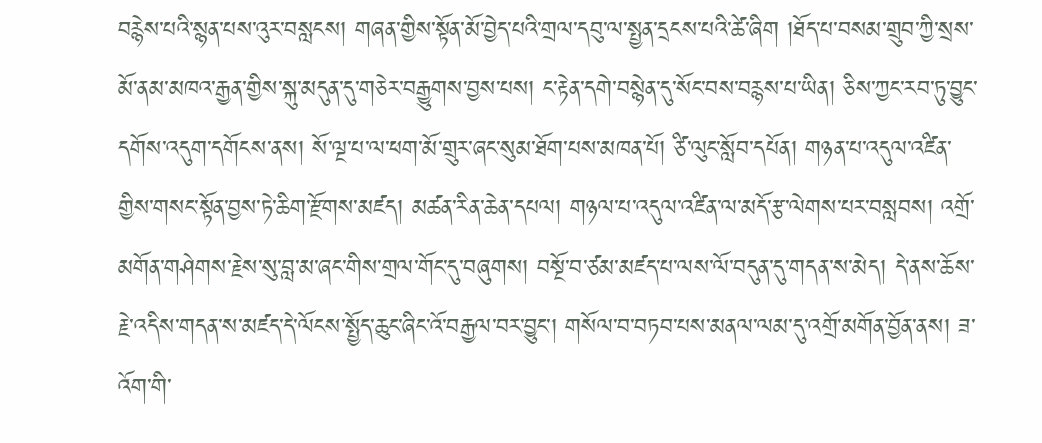བརྙེས་པའི་སྙན་པས་འུར་བསླངས། གཞན་གྱིས་སྟོན་མོ་བྱེད་པའི་གྲལ་དབུ་ལ་སྤྱན་དྲངས་པའི་ཚེ་ཞིག །ཐོད་པ་བསམ་གྲུབ་ཀྱི་སྲས་མོ་ནམ་མཁའ་རྒྱན་གྱིས་སྐུ་མདུན་དུ་གཅེར་བརྒྱུགས་བྱས་པས། ང་རྟེན་དགེ་བསྙེན་དུ་སོང་བས་བརྙས་པ་ཡིན། ཅིས་ཀྱང་རབ་ཏུ་བྱུང་དགོས་འདུག་དགོངས་ནས། སོ་ལྔ་པ་ལ་ཕག་མོ་གྲུར་ཞང་སུམ་ཐོག་པས་མཁན་པོ། ཙི་ལུང་སློབ་དཔོན། གཉན་པ་འདུལ་འཛིན་གྱིས་གསང་སྟོན་བྱས་ཏེ་ཆིག་རྫོགས་མཛད། མཚན་རིན་ཆེན་དཔལ། གཉལ་པ་འདུལ་འཛིན་ལ་མདོ་རྩ་ལེགས་པར་བསླབས། འགྲོ་མགོན་གཤེགས་རྗེས་སུ་བླ་མ་ཞང་གིས་གྲལ་གོང་དུ་བཞུགས། བསྔོ་བ་ཙམ་མཛད་པ་ལས་ལོ་བདུན་དུ་གདན་ས་མེད། དེ་ནས་ཆོས་རྗེ་འདིས་གདན་ས་མཛད་དེ་ལོངས་སྤྱོད་ཆུང་ཞིང་འོ་བརྒྱལ་བར་བྱུང་། གསོལ་བ་བཏབ་པས་མནལ་ལམ་དུ་འགྲོ་མགོན་བྱོན་ནས། ཟ་འོག་གི་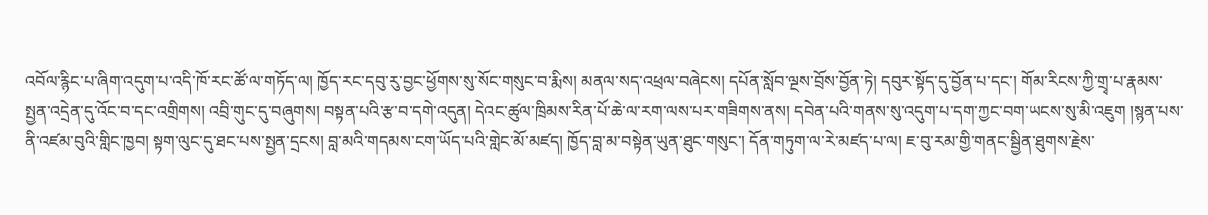འབོལ་རྙིང་པ་ཞིག་འདུག་པ་འདི་ཁོ་རང་ཚོ་ལ་གཏོད་ལ། ཁྱོད་རང་དབུ་རུ་བྱང་ཕྱོགས་སུ་སོང་གསུང་བ་རྨིས། མནལ་སད་འཕྲལ་བཞེངས། དཔོན་སློབ་ལྔས་བྲོས་བྱོན་ཏེ། དབུར་སྟོད་དུ་བྱོན་པ་དང་། གོམ་རིངས་ཀྱི་གྲྭ་པ་རྣམས་སྤྱན་འདྲེན་དུ་འོང་བ་དང་འགྲིགས། འབྲི་གུང་དུ་བཞུགས། བསྟན་པའི་རྩ་བ་དགེ་འདུན། དེའང་ཚུལ་ཁྲིམས་རིན་པོ་ཆེ་ལ་རག་ལས་པར་གཟིགས་ནས། དབེན་པའི་གནས་སུ་འདུག་པ་དག་ཀྱང་བག་ཡངས་སུ་མི་འཇུག །སྙན་པས་ནི་འཛམ་བུའི་གླིང་ཁྱབ། སྟག་ལུང་དུ་ཐང་པས་སྤྱན་དྲངས། བླ་མའི་གདམས་ངག་ཡོད་པའི་གླེང་མོ་མཛད། ཁྱོད་བླ་མ་བསྟེན་ཡུན་ཐུང་གསུང་། དོན་གཏུག་ལ་རེ་མཛད་པ་ལ། ཇ་བུ་རམ་གྱི་གནང་སྦྱིན་ཐུགས་རྗེས་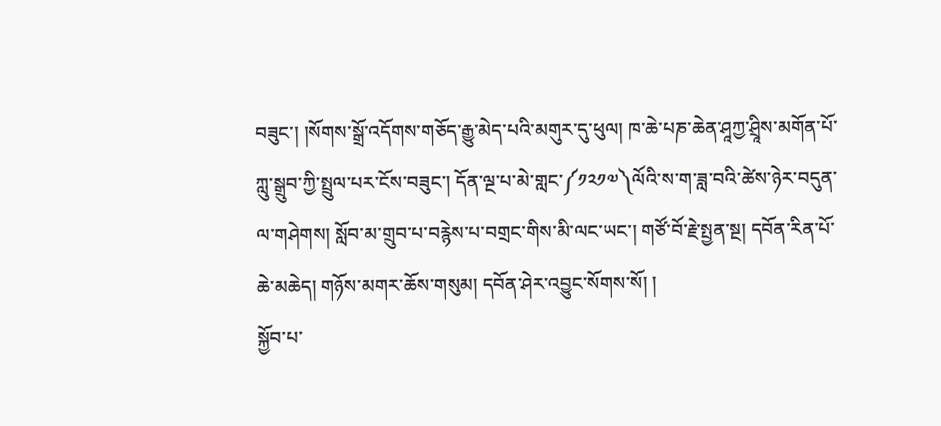བཟུང་། །སོགས་སྒྲོ་འདོགས་གཅོད་རྒྱུ་མེད་པའི་མགུར་དུ་ཕུལ། ཁ་ཆེ་པཎ་ཆེན་ཤཱཀྱ་ཤྲཱིས་མགོན་པོ་ཀླུ་སྒྲུབ་ཀྱི་སྤྲུལ་པར་ངོས་བཟུང་། དོན་ལྔ་པ་མེ་གླང་༼༡༢༡༧༽ལོའི་ས་ག་ཟླ་བའི་ཚེས་ཉེར་བདུན་ལ་གཤེགས། སློབ་མ་གྲུབ་པ་བརྙེས་པ་བགྲང་གིས་མི་ལང་ཡང་། གཙོ་བོ་རྗེ་སྤྱན་སྔ། དབོན་རིན་པོ་ཆེ་མཆེད། གཉོས་མགར་ཆོས་གསུམ། དབོན་ཤེར་འབྱུང་སོགས་སོ། །
སྐྱོབ་པ་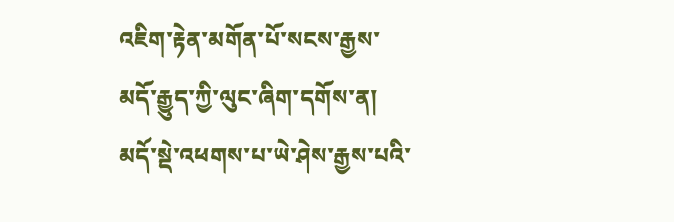འཇིག་རྟེན་མགོན་པོ་སངས་རྒྱས་མདོ་རྒྱུད་ཀྱི་ལུང་ཞིག་དགོས་ན། མདོ་སྡེ་འཕགས་པ་ཡེ་ཤེས་རྒྱས་པའི་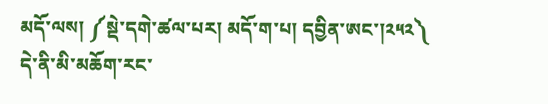མདོ་ལས། ༼སྡེ་དགེ་ཚལ་པར། མདོ་ག་པ། དབྱིན་ཨང་།༢༥༢༽ དེ་ནི་མི་མཆོག་རང་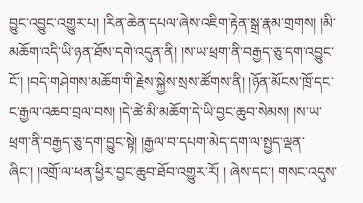བྱུང་འབྱུང་འགྱུར་པ། །རིན་ཆེན་དཔལ་ཞེས་འཇིག་རྟེན་སྒྲ་རྣམ་གྲགས། །མི་མཆོག་འདི་ཡི་ཉན་ཐོས་དགེ་འདུན་ནི། །ས་ཡ་ཕྲག་ནི་བརྒྱད་ཅུ་དག་འབྱུང་ངོ་། །བདེ་གཤེགས་མཆོག་གི་རྗེས་སྐྱེས་སྲས་ཚོགས་ནི། །ཉོན་མོངས་ཁྲོ་དང་ང་རྒྱལ་འཆབ་བྲལ་བས། །དེ་ཚེ་མི་མཆོག་དེ་ཡི་བྱང་ཆུབ་སེམས། །ས་ཡ་ཕྲག་ནི་བརྒྱད་ཅུ་དག་བྱུང་སྟེ། །རྒྱལ་བ་དཔག་མེད་དག་ལ་སྤྱད་ལྡན་ཞིང་། །འགྲོ་ལ་ཕན་ཕྱིར་བྱང་ཆུབ་ཐོབ་འགྱུར་རོ། ། ཞེས་དང་། གསང་འདུས་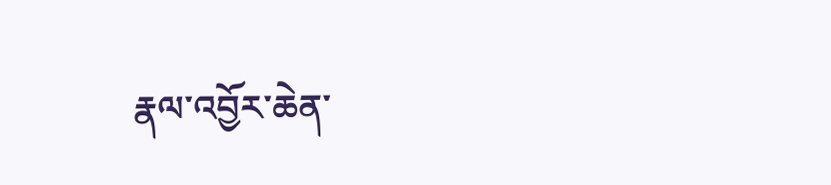རྣལ་འབྱོར་ཆེན་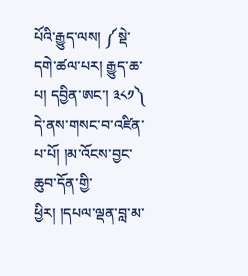པོའི་རྒྱུད་ལས། ༼སྡེ་དགེ་ཚལ་པར། རྒྱུད་ཆ་པ། དབྱིན་ཨང་། ༣༨༡༽ དེ་ནས་གསང་བ་འཛིན་པ་པོ། །མ་འོངས་བྱང་ཆུབ་དོན་གྱི་ཕྱིར། །དཔལ་ལྡན་བླ་མ་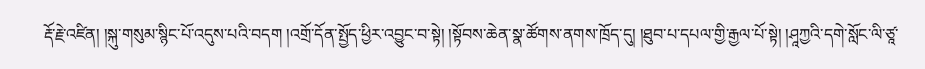རྡོ་རྗེ་འཛིན། །སྐུ་གསུམ་སྙིང་པོ་འདུས་པའི་བདག །འགྲོ་དོན་སྤྱོད་ཕྱིར་འབྱུང་བ་སྟེ། །སྟོབས་ཆེན་སྣ་ཚོགས་ནགས་ཁྲོད་དུ། །ཐུབ་པ་དཔལ་གྱི་རྒྱལ་པོ་སྟེ། །ཤཱཀྱའི་དགེ་སློང་ལི་ཙཱ་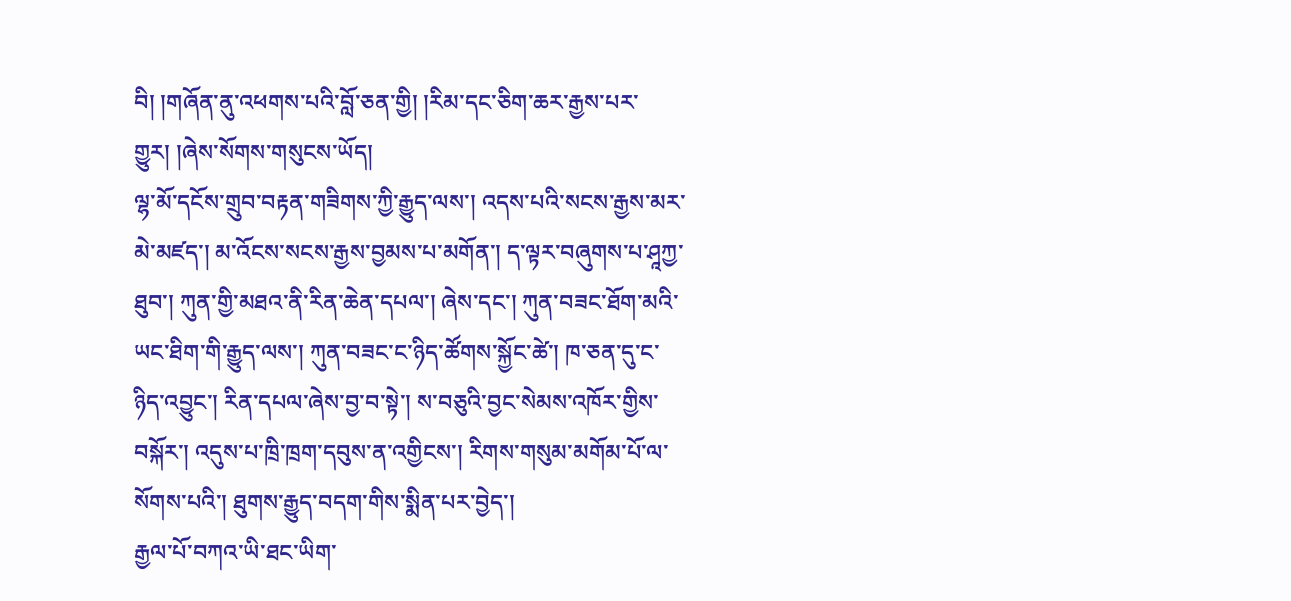བི། །གཞོན་ནུ་འཕགས་པའི་བློ་ཅན་གྱི། །རིམ་དང་ཅིག་ཆར་རྒྱས་པར་གྱུར། །ཞེས་སོགས་གསུངས་ཡོད།
ལྷ་མོ་དངོས་གྲུབ་བརྟན་གཟིགས་ཀྱི་རྒྱུད་ལས་། འདས་པའི་སངས་རྒྱས་མར་མེ་མཛད་། མ་འོངས་སངས་རྒྱས་བྱམས་པ་མགོན་། ད་ལྟར་བཞུགས་པ་ཤཱཀྱ་ཐུབ་། ཀུན་གྱི་མཐའ་ནི་རིན་ཆེན་དཔལ་། ཞེས་དང་། ཀུན་བཟང་ཐོག་མའི་ཡང་ཐིག་གི་རྒྱུད་ལས་། ཀུན་བཟང་ང་ཉིད་ཚོགས་སྐྱོང་ཚེ་། ཁ་ཅན་དུ་ང་ཉིད་འབྱུང་། རིན་དཔལ་ཞེས་བྱ་བ་སྟེ་། ས་བཅུའི་བྱང་སེམས་འཁོར་གྱིས་བསྐོར་། འདུས་པ་ཁྲི་ཁྲག་དབུས་ན་འགྱིངས་། རིགས་གསུམ་མགོམ་པོ་ལ་སོགས་པའི་། ཐུགས་རྒྱུད་བདག་གིས་སྨིན་པར་བྱེད་།
རྒྱལ་པོ་བཀའ་ཡི་ཐང་ཡིག་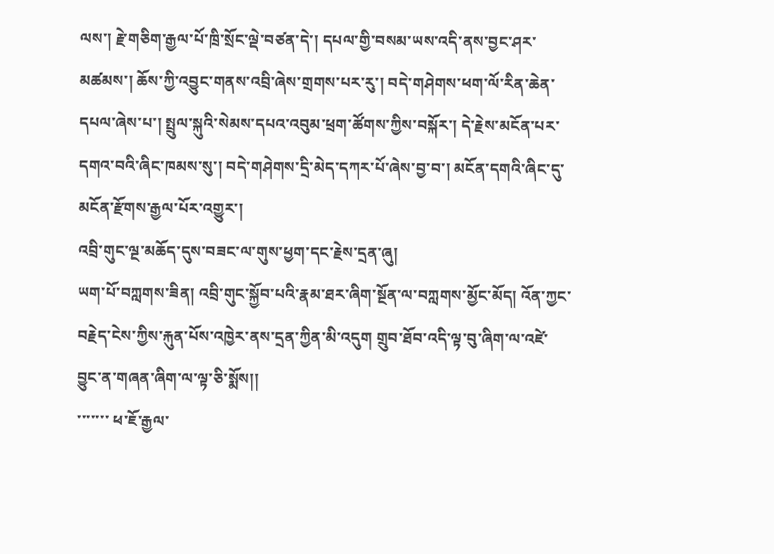ལས་། རྗེ་གཅིག་རྒྱལ་པོ་ཁྲི་སྲོང་ལྡེ་བཙན་དེ་། དཔལ་གྱི་བསམ་ཡས་འདི་ནས་བྱང་ཤར་མཚམས་། ཆོས་ཀྱི་འབྱུང་གནས་འབྲི་ཞེས་གྲགས་པར་རུ་། བདེ་གཤེགས་ཕག་ལོ་རིན་ཆེན་དཔལ་ཞེས་པ་། སྤྲུལ་སྐུའི་སེམས་དཔའ་འབུམ་ཕྲག་ཚོགས་ཀྱིས་བསྐོར་། དེ་རྗེས་མངོན་པར་དགའ་བའི་ཞིང་ཁམས་སུ་། བདེ་གཤེགས་དྲི་མེད་དཀར་པོ་ཞེས་བྱ་བ་། མངོན་དགའི་ཞིང་དུ་མངོན་རྫོགས་རྒྱལ་པོར་འགྱུར་།
འབྲི་གུང་ལྔ་མཆོད་དུས་བཟང་ལ་གུས་ཕྱག་དང་རྗེས་དྲན་ཞུ།
ཡག་པོ་བཀླགས་ཟིན། འབྲི་གུང་སྐྱོབ་པའི་རྣམ་ཐར་ཞིག་སྔོན་ལ་བཀླགས་མྱོང་མོད། འོན་ཀྱང་བརྗེད་ངེས་ཀྱིས་རྐུན་པོས་འཁྱེར་ནས་དྲན་ཀྱིན་མི་འདུག གྲུབ་ཐོབ་འདི་ལྟ་བུ་ཞིག་ལ་འཛེ་བྱུང་ན་གཞན་ཞིག་ལ་ལྟ་ཅི་སྨོས།།
་་་་་་་ ཕ་ཇོ་རྒྱལ་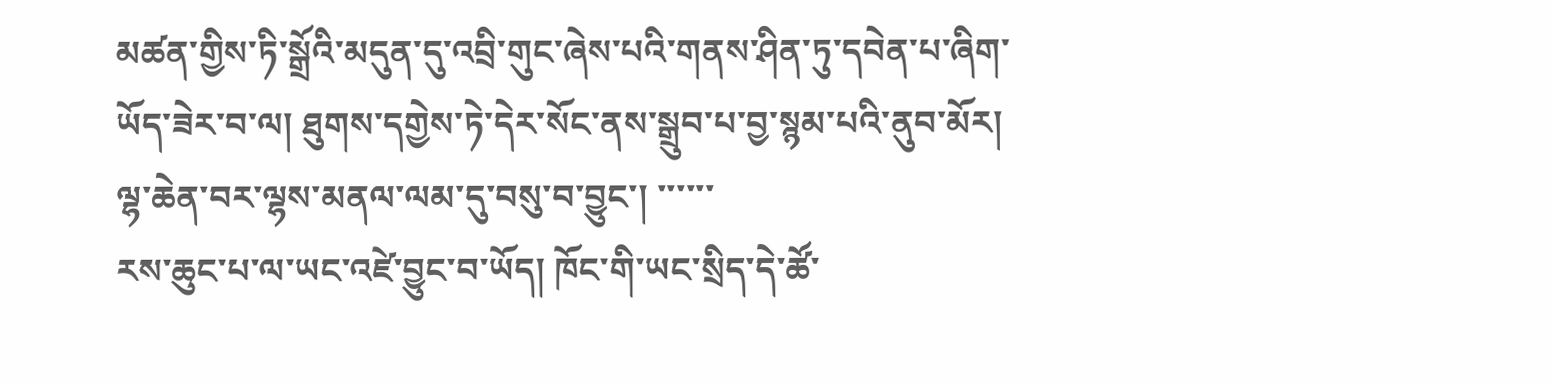མཚན་གྱིས་ཏི་སྒྲོའི་མདུན་དུ་འབྲི་གུང་ཞེས་པའི་གནས་ཤིན་ཏུ་དབེན་པ་ཞིག་ཡོད་ཟེར་བ་ལ། ཐུགས་དགྱེས་ཏེ་དེར་སོང་ནས་སྒྲུབ་པ་བྱ་སྙམ་པའི་ནུབ་མོར། ལྷ་ཆེན་བར་ལྷས་མནལ་ལམ་དུ་བསུ་བ་བྱུང་། ་་་་་་
རས་ཆུང་པ་ལ་ཡང་འཛེ་བྱུང་བ་ཡོད། ཁོང་གི་ཡང་སྲིད་དེ་ཚོ་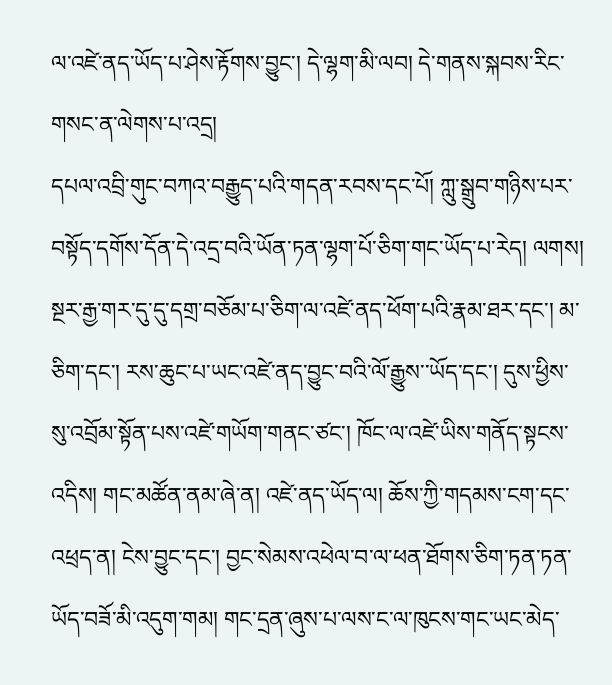ལ་འཛེ་ནད་ཡོད་པ་ཤེས་རྟོགས་བྱུང་། དེ་ལྷག་མི་ལབ། དེ་གནས་སྐབས་རིང་གསང་ན་ལེགས་པ་འདྲ།
དཔལ་འབྲི་གུང་བཀའ་བརྒྱུད་པའི་གདན་རབས་དང་པོ། ཀླུ་སྒྲུབ་གཉིས་པར་བསྟོད་དགོས་དོན་དེ་འདྲ་བའི་ཡོན་ཏན་ལྷག་པོ་ཅིག་གང་ཡོད་པ་རེད། ལགས།
སྔར་རྒྱ་གར་དུ་དུ་དགྲ་བཅོམ་པ་ཅིག་ལ་འཛེ་ནད་ཕོག་པའི་རྣམ་ཐར་དང་། མ་ཅིག་དང་། རས་ཆུང་པ་ཡང་འཛེ་ནད་བྱུང་བའི་ལོ་རྒྱུས་་ཡོད་དང་། དུས་ཕྱིས་སུ་འབྲོམ་སྟོན་པས་འཛེ་གཡོག་གནང་ཙང་། ཁོང་ལ་འཛེ་ཡིས་གནོད་སྟངས་འདིས། གང་མཚོན་ནམ་ཞེ་ན། འཛེ་ནད་ཡོད་ལ། ཆོས་ཀྱི་གདམས་ངག་དང་འཕྲད་ན། ངེས་བྱུང་དང་། བྱང་སེམས་འཕེལ་བ་ལ་ཕན་ཐོགས་ཅིག་ཏན་ཏན་ཡོད་བཟོ་མི་འདུག་གམ། གང་དྲན་ཞུས་པ་ལས་ང་ལ་ཁུངས་གང་ཡང་མེད་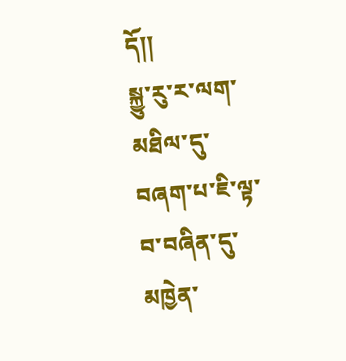དོ།།
སྐྱུ་རུ་ར་ལག་མཐིལ་དུ་བཞག་པ་ཇི་ལྟ་བ་བཞིན་དུ་མཁྱེན་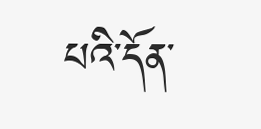པའི་དོན་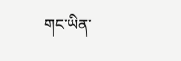གང་ཡིན་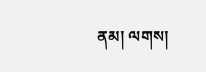ནམ། ལགས།